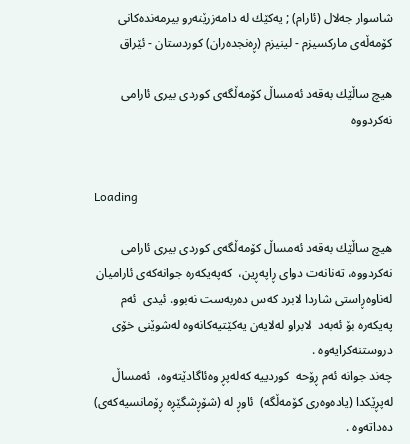شاسوار جه‌لال (ئارام) ; یه‌كێك له‌ دامه‌زرێنه‌رو بیرمه‌نده‌كانی كۆمه‌ڵه‌ی ماركسیزم - لینیزم (ڕه‌نجده‌ران) كوردستان - ئێراق

هیچ ساڵێك به‌قه‌د ئه‌مساڵ كۆمه‌ڵگه‌ی كوردی بیری ئارامی نه‌كردووه‌


Loading

هیچ ساڵێك به‌قه‌د ئه‌مساڵ كۆمه‌ڵگه‌ی كوردی بیری ئارامی نه‌كردووه‌، ته‌نانه‌ت ‌دوای ڕاپه‌ڕین،  كه‌په‌یكه‌ره‌ جوانه‌كه‌ی ئارامیان له‌ناوه‌ڕاستی شاردا لابرد كه‌س ده‌ربه‌ست نه‌بوو. ئیدی  ئه‌م په‌یكه‌ره‌ بۆ ئه‌به‌د  لابراو له‌لایه‌ن یه‌كێتیه‌كانه‌وه‌ له‌شوێنی خۆی  دروستنه‌كرایه‌وه‌ .
چه‌ند جوانه‌ ئه‌م ڕۆحه  كوردییه‌ كه‌له‌پڕ وه‌ئاگادێته‌وه‌‌،  ئه‌مساڵ له‌پڕێكدا (یاده‌وه‌ری كۆمه‌ڵگه‌)  ئاوڕ له (شۆڕشگێڕه‌ ڕۆمانسیه‌كه‌ی)  ده‌داته‌وه‌ .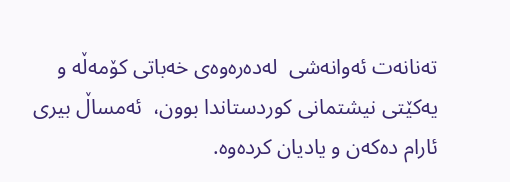ته‌نانه‌ت ئه‌وانه‌شی  له‌ده‌ره‌وه‌ی خه‌باتی كۆمه‌ڵه‌ و یه‌كێتی نیشتمانی كوردستاندا بوون،  ئه‌مساڵ بیری ئارام ده‌كه‌ن و یادیان كرده‌وه‌.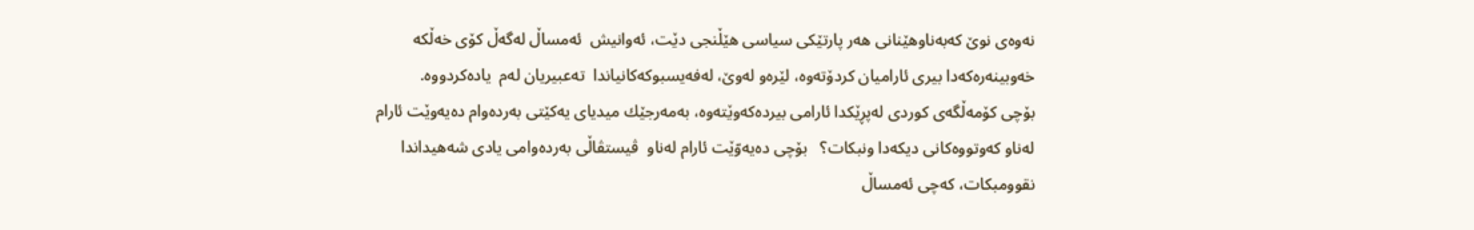نه‌وه‌ی نوێ كه‌به‌ناوهێنانی هه‌ر پارتێكی سیاسی هێڵنجی دێت، ئه‌وانیش  ئه‌مساڵ له‌گه‌ڵ كۆی خه‌ڵكه‌ خه‌وبینه‌ره‌كه‌دا بیری ئارامیان كردۆته‌وه‌، لێره‌و له‌وێ، له‌فه‌یسبوكه‌كانیاندا  ته‌عبیریان له‌م  یاده‌كردووه‌.
بۆچی كۆمه‌ڵگه‌ی كوردی له‌پڕێكدا ئارامی بیرده‌كه‌وێته‌وه‌، به‌مه‌رجێك میدیای یه‌كێتی به‌رده‌وام ده‌یه‌وێت ئارام له‌ناو كه‌وتووه‌كانی دیكه‌دا ونبكات؟   بۆچی ده‌یه‌و‌ّێت ئارام له‌ناو  ڤیستڤاڵی به‌رده‌وامی یادی شه‌هیداندا  نقوومبكات، كه‌چی ئه‌مساڵ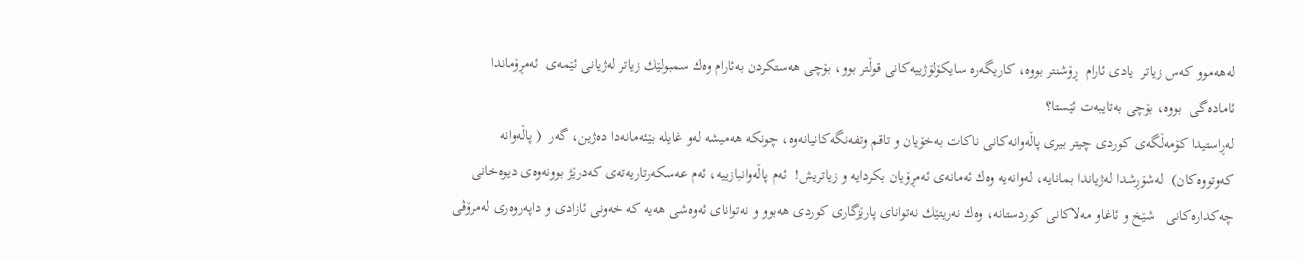له‌هه‌موو كه‌س زیاتر  یادی ئارام  ڕۆشنتر بووه، كاریگه‌ره‌ سایكۆلۆژییه‌كانی قوڵتر بوو‌، بۆچی هه‌ستكردن به‌ئارام وه‌ك سمبولێك زیاتر له‌ژیانی ئێمه‌ی  ئه‌مڕۆماندا ئاماده‌گی  بووه‌، بۆچی به‌تایبه‌ت ئێستا؟
له‌ڕاستیدا كۆمه‌ڵگه‌ی كوردی چیتر بیری پاڵه‌وانه‌كانی ناكات به‌خۆیان و تاقم وتفه‌نگه‌كانیانه‌وه‌، چونكه‌ هه‌میشه‌ له‌و غایله‌ بێئه‌مانه‌دا ده‌ژین، گه‌ر  ( پاڵه‌وانه‌ كه‌وتووه‌كان)  له‌شۆڕشدا له‌ژیاندا بمانایه‌، له‌وانه‌یه‌ وه‌ك ئه‌مانه‌ی ئه‌مڕۆیان بكردایه و زیاتریش‌!  ئه‌م پاڵه‌وانبازییه‌، ئه‌م عه‌سكه‌رتاریه‌ته‌ی كه‌درێژ بوونه‌وه‌ی دیوه‌خانی  چه‌كداره‌كانی   شێخ و ئاغاو مه‌لاكانی كوردستانه‌، وه‌ك نه‌ریتێك نه‌توانای پارێزگاری كوردی هه‌بوو‌ و نه‌توانای ئه‌وه‌شی هه‌یه‌ كه‌ خه‌ونی ئازادی و داپه‌روه‌ری له‌مرۆڤی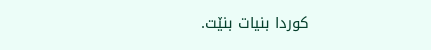كوردا بنیات بنێت.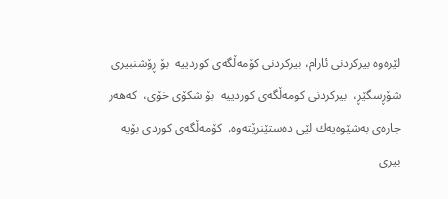لێره‌وه‌ بیركردنی ئارام، بیركردنی كۆمه‌ڵگه‌ی كوردییه‌  بۆ ڕۆشنبیری شۆڕسگێڕ،  بیركردنی كومه‌ڵگه‌ی كوردییه‌  بۆ شكۆی خۆی،  كه‌هه‌ر جاره‌ی به‌شێوه‌یه‌ك لێی ده‌ستێنرێته‌وه‌.  كۆمه‌ڵگه‌ی كوردی بۆیه‌ بیری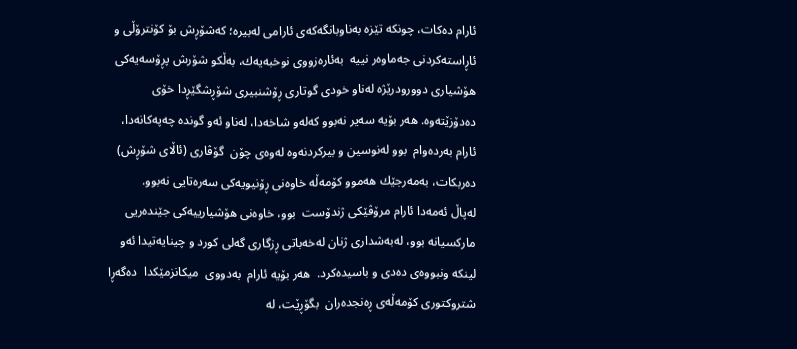ئارام ده‌كات، چونكه‌ تێزه‌ به‌ناوبانگه‌كه‌ی ئارامی له‌بیره‌؛ كه‌شۆڕش بۆ كۆنترۆڵی و ئاڕاسته‌كردنی جه‌ماوه‌ر نییه‌  به‌ئاره‌زووی نوخبه‌یه‌ك، به‌ڵكو شۆرش پڕۆسه‌یه‌كی هۆشیاری دوورودرێژه‌ له‌ناو خودی گوتاری ڕۆشنبیری شۆڕشگێڕدا خۆی ده‌دۆزێته‌وه‌. هه‌ر بۆیه‌ سه‌یر نه‌بوو كه‌له‌و شاخه‌دا، له‌ناو ئه‌و گونده چه‌په‌كانه‌دا، ئارام به‌رده‌وام  بوو له‌نوسین و بیركردنه‌وه‌ له‌وه‌ی چۆن  گۆڤاری (ئاڵای شۆڕش) ده‌ربكات، به‌مه‌رجێك هه‌موو كۆمه‌ڵه‌ خاوه‌نی ڕۆنیویه‌كی سه‌ره‌تایی نه‌بوو.
له‌پاڵ ئه‌مه‌دا ئارام مرۆڤێكی ژندۆست  بوو، خاوه‌نی هۆشیارییه‌كی جێنده‌ریی ماركسیانه‌ بوو، له‌به‌شداری ژنان له‌خه‌باتی ڕزگاری گه‌لی كورد و چینایه‌تیدا ئه‌و  لینكه‌ ونبووه‌ی ده‌دی و باسیده‌كرد.  هه‌ر بۆیه‌ ئارام  به‌دووی  میكانزمێكدا  ده‌گه‌ڕا شتروكتوری كۆمه‌ڵه‌ی ڕه‌نجده‌ران  بگۆڕێت، له‌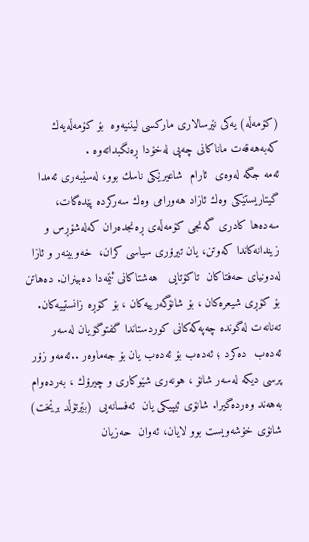(كۆمه‌ڵه) یه‌كی نێرسالاری ماركسی لیننیه‌وه‌  بۆ كۆمه‌ڵه‌یه‌ك كه‌به‌هه‌قه‌ت ماناكانی چه‌پی له‌خۆدا ڕه‌نگبداته‌وه‌ .
ئه‌مه‌ جگه‌ له‌وه‌ی  ئارام  شاعیرێكی ناسك بوو، له‌سێبه‌ری ئه‌مدا   گیتاریستێكی وه‌ك ئازاد هه‌ورامی وه‌ك سه‌ركرده پێده‌گات، سه‌ده‌ها كادری گه‌نجی كۆمه‌ڵه‌ی ڕه‌نجده‌ران كه‌له‌شۆڕس و زیندانه‌كاندا كه‌وتن، یان تیرۆری سیاسی كران،  خه‌وبینه‌ر و ئازا له‌دونیای حه‌فتاكان  تاكۆتایی   هه‌شتاكانی ئێمه‌دا ده‌بینران. ده‌هاتن بۆ كۆڕی شیعره‌كان ، بۆ شانۆگه‌رییه‌كان ، بۆ كۆڕه‌ زانستییه‌كان. ته‌نانه‌ت له‌گونده‌ چه‌په‌كه‌كانی كوردستاندا گفتوگۆیان له‌سه‌ر ئه‌ده‌ب  ده‌كرد ؛ ئه‌ده‌ب بۆ ئه‌ده‌ب یان بۆ جه‌ماوه‌ر ..ئه‌مه‌و زۆر پرسی دیكه‌ له‌سه‌ر شانۆ ، هونه‌ری شێوكاری و چیرۆك ، به‌رده‌وام به‌هه‌ند وه‌رده‌گیرا. شانۆی ئیپیكی یان  ئه‌فسانه‌یی  (بێرتۆڵد برێخت) شانۆی خۆشه‌ویست بوو لایان، ئه‌وان  حه‌زیان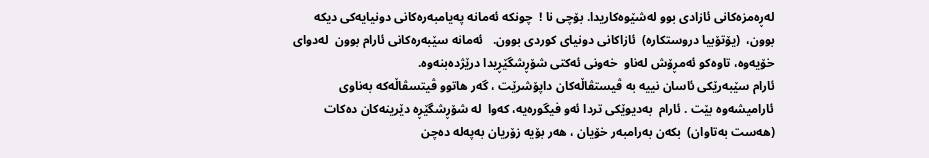له‌ڕه‌مزه‌كانی ئازادی بوو له‌شێوه‌‌كاریدا. بۆچی نا !  چونكه‌ ئه‌مانه‌ په‌یامبه‌ره‌كانی دونیایه‌كی دیكه‌ بوون،  (یۆتۆبیا دروستكاره)  ئازاكانی دونیای كوردی بوون.   ئه‌مانه‌ سێبه‌ره‌كانی ئارام بوون  له‌دوای خۆیه‌وه‌، تاوه‌كو ئه‌مڕۆش له‌ناو  خه‌ونی ئه‌كتی شۆڕشگێڕیدا درێژده‌بنه‌وه‌.
ئارام سێبه‌رێكی ئاسان نییه‌ به‌ ڤیستڤاڵه‌كان داپۆشرێت ، گه‌ر هاتوو ڤیتسڤاڵه‌كه‌ به‌ناوی ئارامیشه‌وه‌ بێت . ئارام  به‌دیوێكی تردا ئه‌و فیگوره‌یه‌، كه‌وا  له‌ شۆڕشگێڕه‌ دێرینه‌كان ده‌كات (هه‌ست به‌تاوان)  بكه‌ن به‌رامبه‌ر خۆیان ، هه‌ر بۆیه‌ زۆریان به‌په‌له‌ ده‌چن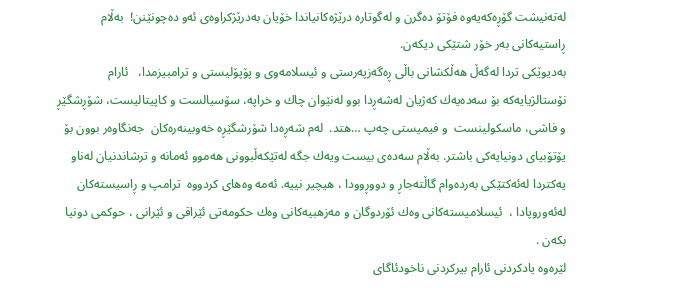له‌ته‌نیشت گۆڕه‌كه‌یه‌وه‌ فۆتۆ ده‌گرن و له‌گوتاره‌ درێژه‌كانیاندا خۆیان به‌درێژكراوه‌ی ئه‌و ده‌چونێنن!  به‌ڵام  ڕاستیه‌كانی به‌ر خۆر شتێكی دیكه‌ن.
به‌دیوێكی تردا له‌گه‌ڵ هه‌ڵكشانی باڵی ڕه‌گه‌زپه‌رستی و ئیسلامه‌وی و پۆپۆلیستی و ترامبیزمدا،   ئارام  نۆستالژیایه‌كه‌ بۆ سه‌ده‌یه‌ك كه‌ژیان له‌شه‌ڕدا بوو له‌نێوان چاك و خراپه‌، سۆسیالست و كاپیتالیست، شۆڕشگێڕ و فاشی، ماسكولینست  و فیمیستی چه‌پ …هتد.  له‌م شه‌ڕه‌دا شۆرشگێڕه‌ خه‌وبینه‌ره‌كان ‌ جه‌نگاوه‌ر بوون بۆ یۆتۆبیای دونیایه‌كی باشتر. به‌ڵام سه‌ده‌ی بیست ویه‌ك جگه‌ له‌تێكه‌ڵبوونی هه‌موو ئه‌مانه‌ و ترشاندنیان له‌ناو یه‌كتردا له‌ئه‌كتێكی به‌رده‌وام گاڵته‌جاڕ و دووڕوودا ، هیچیر نییه‌. ئه‌مه‌ وه‌های كردووه‌  ترامپ و ڕاسیسته‌كان له‌ئه‌وروپادا ،  ئیسلامیسته‌كانی وه‌ك ئۆردوگان و مه‌زهبیه‌كانی وه‌ك حكومه‌تی ئێراقی و ئێرانی ، حوكمی دونیا بكه‌ن .
لێره‌وه‌ یادكردنی ئارام بیركردنی ناخودئاگای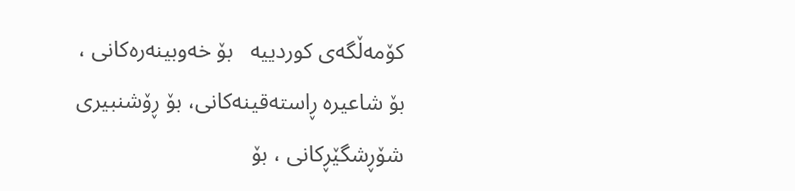كۆمه‌ڵگه‌ی كوردییه‌   بۆ خه‌وبینه‌ره‌كانی ، بۆ شاعیره‌ ڕاسته‌قینه‌كانی، بۆ ڕۆشنبیری شۆڕشگێڕكانی ، بۆ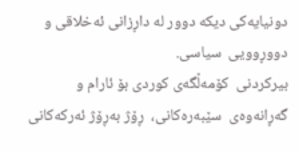دونیایه‌كی دیكه‌ دوور له‌ داڕزانی ئه‌خلاقی و  دووڕوویی  سیاسی.
بیركردنی  كۆمه‌ڵگه‌ی كوردی بۆ ئارام و  گه‌ڕانه‌وه‌ی  سێبه‌ره‌كانی،  ڕۆژ به‌ڕۆژ ئه‌ركه‌كانی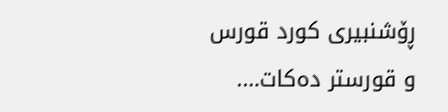ڕۆشنبیری كورد قورس و قورستر ده‌كات….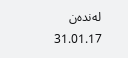له‌نده‌ن  31.01.17